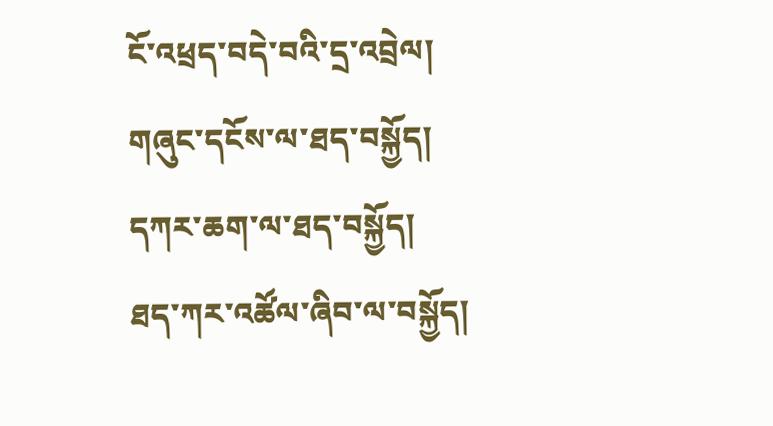ངོ་འཕྲད་བདེ་བའི་དྲ་འབྲེལ།
གཞུང་དངོས་ལ་ཐད་བསྐྱོད།
དཀར་ཆག་ལ་ཐད་བསྐྱོད།
ཐད་ཀར་འཚོལ་ཞིབ་ལ་བསྐྱོད།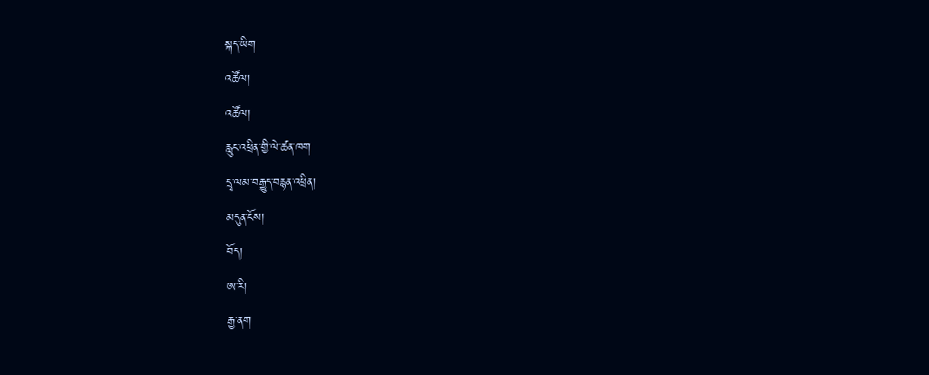སྐད་ཡིག
འཚོལ།
འཚོལ།
རླུང་འཕྲིན་གྱི་ལེ་ཚན་ཁག
དྲྭ་ལམ་བརྒྱུད་བརྙན་འཕྲིན།
མདུན་ངོས།
བོད།
ཨ་རི།
རྒྱ་ནག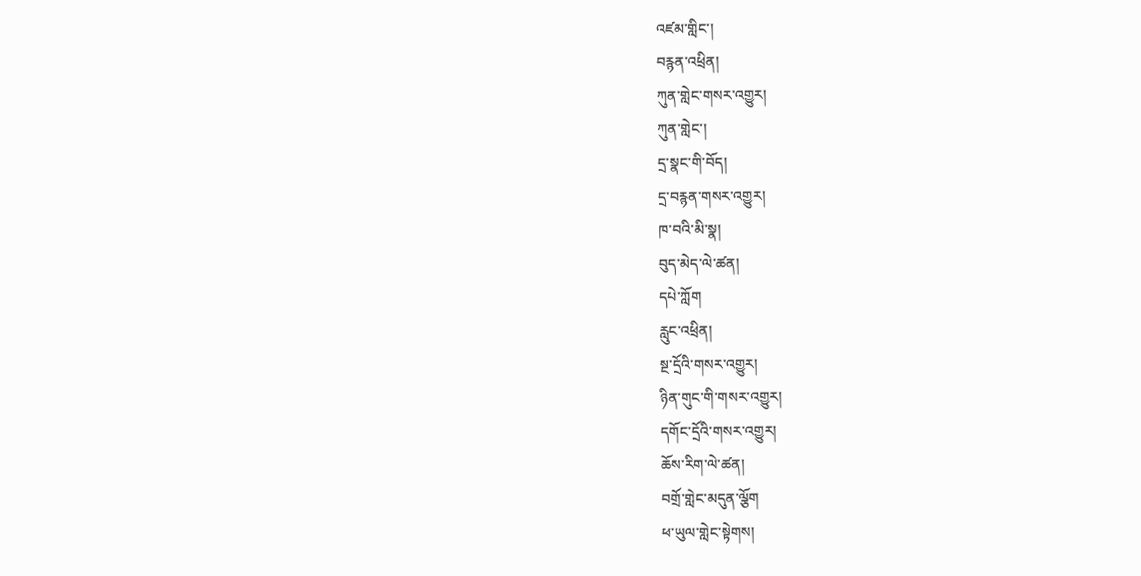འཛམ་གླིང་།
བརྙན་འཕྲིན།
ཀུན་གླེང་གསར་འགྱུར།
ཀུན་གླེང་།
དྲ་སྣང་གི་བོད།
དྲ་བརྙན་གསར་འགྱུར།
ཁ་བའི་མི་སྣ།
བུད་མེད་ལེ་ཚན།
དཔེ་ཀློག
རླུང་འཕྲིན།
སྔ་དྲོའི་གསར་འགྱུར།
ཉིན་གུང་གི་གསར་འགྱུར།
དགོང་དྲོའི་གསར་འགྱུར།
ཆོས་རིག་ལེ་ཚན།
བགྲོ་གླེང་མདུན་ལྕོག
ཕ་ཡུལ་གླེང་སྟེགས།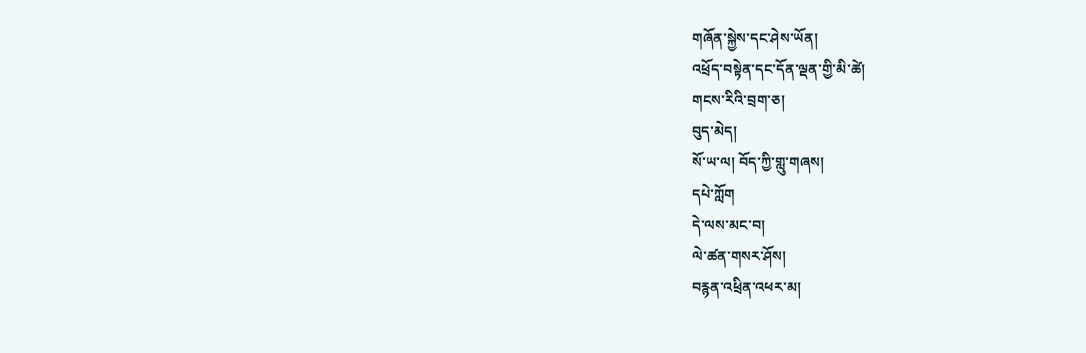གཞོན་སྐྱེས་དང་ཤེས་ཡོན།
འཕྲོད་བསྟེན་དང་དོན་ལྡན་གྱི་མི་ཚེ།
གངས་རིའི་བྲག་ཅ།
བུད་མེད།
སོ་ཡ་ལ། བོད་ཀྱི་གླུ་གཞས།
དཔེ་ཀློག
དེ་ལས་མང་བ།
ལེ་ཚན་གསར་ཤོས།
བརྙན་འཕྲིན་འཕར་མ།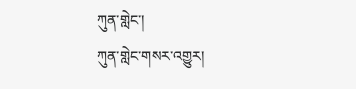ཀུན་གླེང་།
ཀུན་གླེང་གསར་འགྱུར།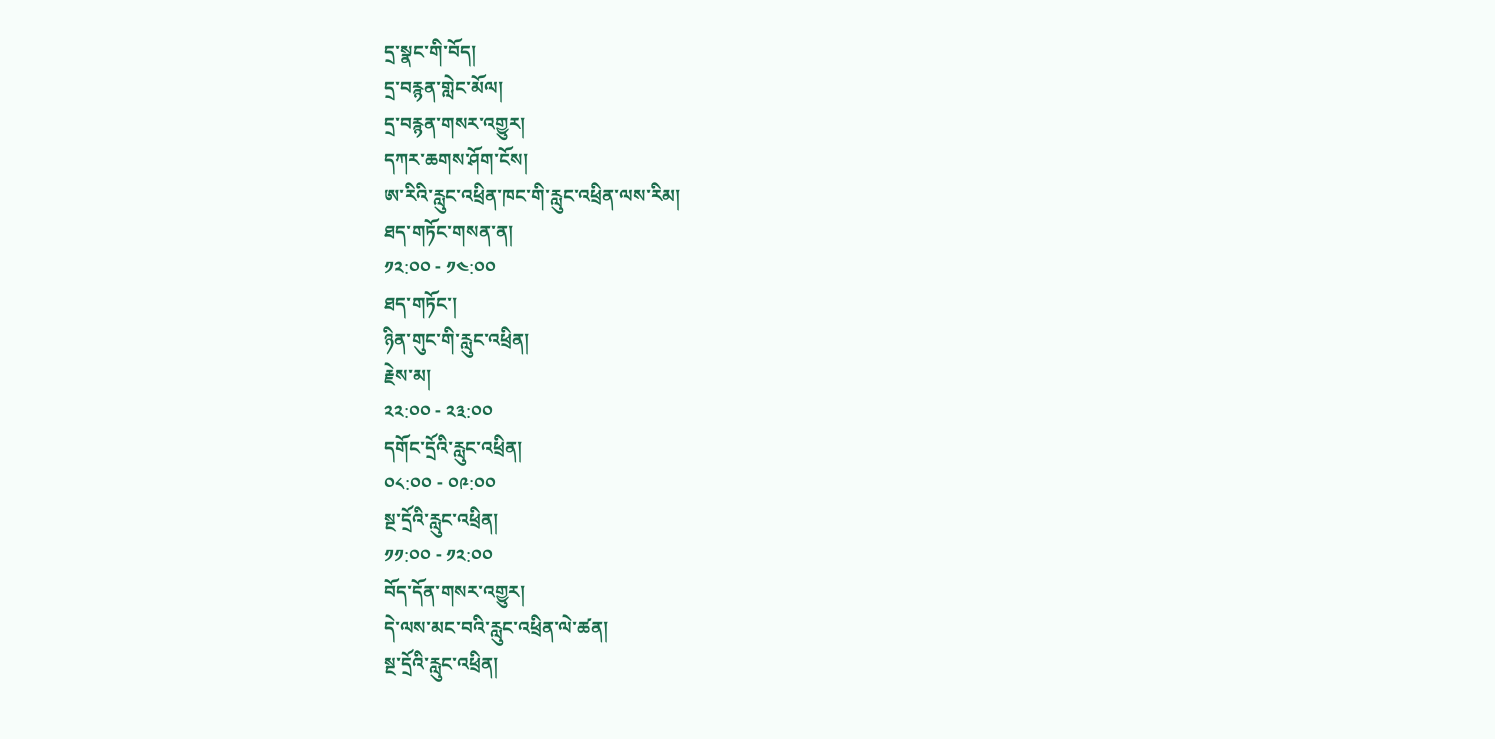དྲ་སྣང་གི་བོད།
དྲ་བརྙན་གླེང་མོལ།
དྲ་བརྙན་གསར་འགྱུར།
དཀར་ཆགས་ཤོག་ངོས།
ཨ་རིའི་རླུང་འཕྲིན་ཁང་གི་རླུང་འཕྲིན་ལས་རིམ།
ཐད་གཏོང་གསན་ན།
༡༢:༠༠ - ༡༤:༠༠
ཐད་གཏོང་།
ཉིན་གུང་གི་རླུང་འཕྲིན།
རྗེས་མ།
༢༢:༠༠ - ༢༣:༠༠
དགོང་དྲོའི་རླུང་འཕྲིན།
༠༨:༠༠ - ༠༩:༠༠
སྔ་དྲོའི་རླུང་འཕྲིན།
༡༡:༠༠ - ༡༢:༠༠
བོད་དོན་གསར་འགྱུར།
དེ་ལས་མང་བའི་རླུང་འཕྲིན་ལེ་ཚན།
སྔ་དྲོའི་རླུང་འཕྲིན།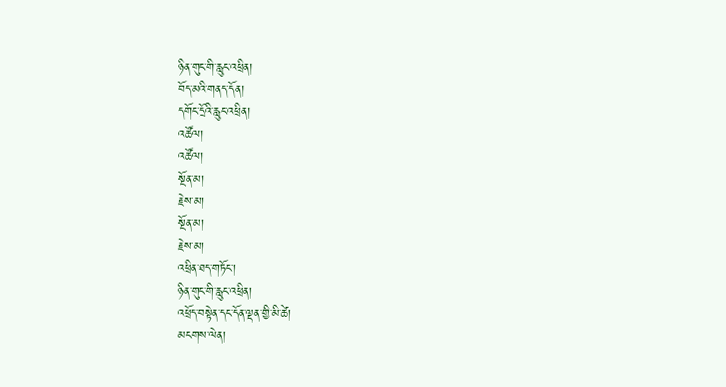ཉིན་གུང་གི་རླུང་འཕྲིན།
བོད་མའི་གནད་དོན།
དགོང་དྲོའི་རླུང་འཕྲིན།
འཚོལ།
འཚོལ།
སྔོན་མ།
རྗེས་མ།
སྔོན་མ།
རྗེས་མ།
འཕྲིན་ཐད་གཏོང་།
ཉིན་གུང་གི་རླུང་འཕྲིན།
འཕྲོད་བསྟེན་དང་དོན་ལྡན་གྱི་མི་ཚེ།
མངགས་ལེན།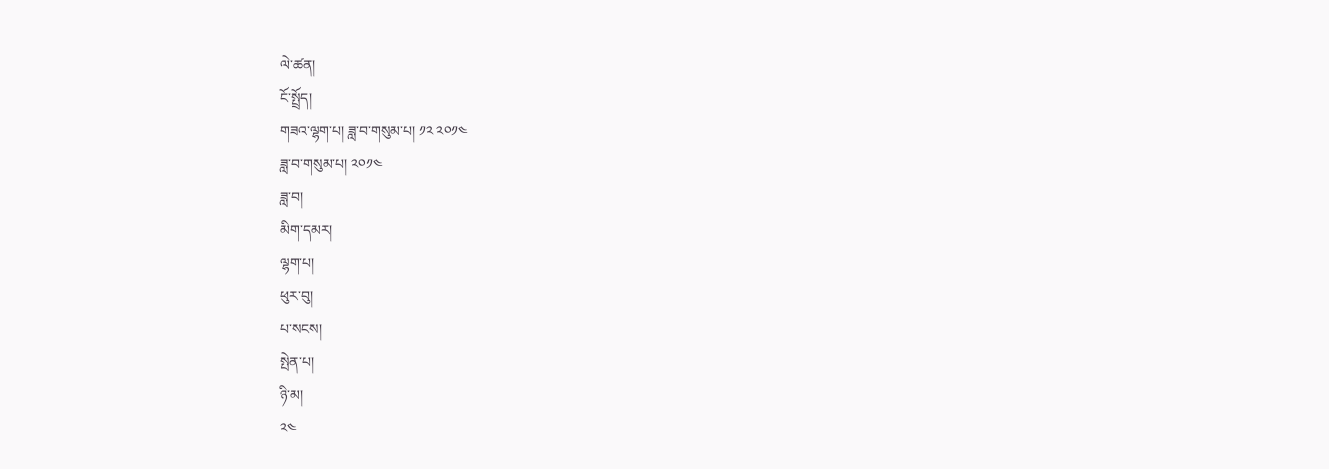ལེ་ཚན།
ངོ་སྤྲོད།
གཟའ་ལྷག་པ། ཟླ་བ་གསུམ་པ། ༡༢ ༢༠༡༤
ཟླ་བ་གསུམ་པ། ༢༠༡༤
ཟླ་བ།
མིག་དམར།
ལྷག་པ།
ཕུར་བུ།
པ་སངས།
སྤེན་པ།
ཉི་མ།
༢༤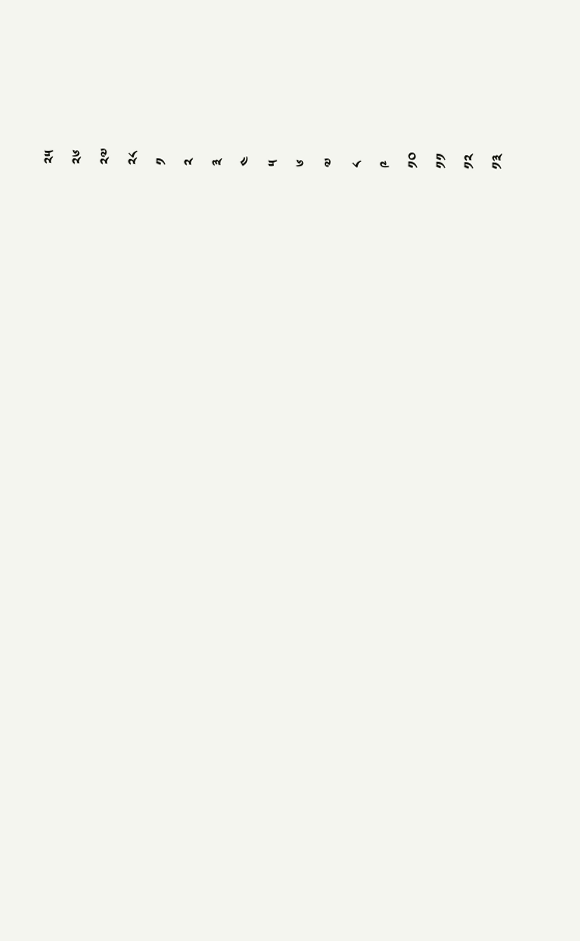༢༥
༢༦
༢༧
༢༨
༡
༢
༣
༤
༥
༦
༧
༨
༩
༡༠
༡༡
༡༢
༡༣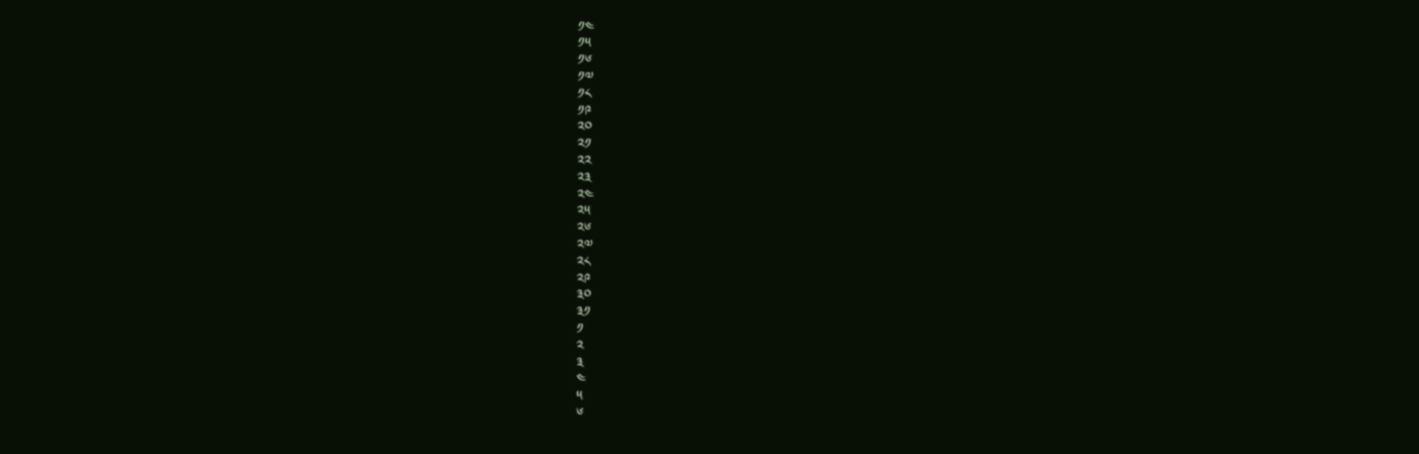༡༤
༡༥
༡༦
༡༧
༡༨
༡༩
༢༠
༢༡
༢༢
༢༣
༢༤
༢༥
༢༦
༢༧
༢༨
༢༩
༣༠
༣༡
༡
༢
༣
༤
༥
༦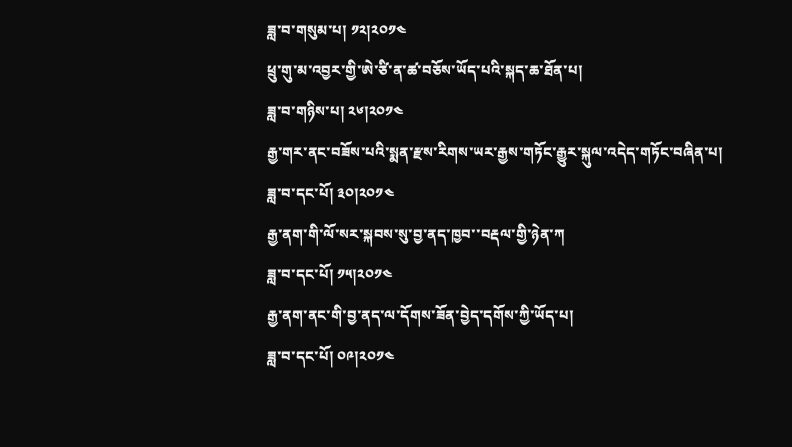ཟླ་བ་གསུམ་པ། ༡༢།༢༠༡༤
ཕྲུ་གུ་མ་འབྱར་གྱི་ཨེ་ཙི་ན་ཚ་བཅོས་ཡོད་པའི་སྐད་ཆ་ཐོན་པ།
ཟླ་བ་གཉིས་པ། ༢༦།༢༠༡༤
རྒྱ་གར་ནང་བཟོས་པའི་སྨན་རྫས་རིགས་ཡར་རྒྱས་གཏོང་རྒྱུར་སྐུལ་འདེད་གཏོང་བཞིན་པ།
ཟླ་བ་དང་པོ། ༣༠།༢༠༡༤
རྒྱ་ནག་གི་ལོ་སར་སྐབས་སུ་བྱ་ནད་ཁྱབ་་བརྡལ་གྱི་ཉེན་ཀ
ཟླ་བ་དང་པོ། ༡༥།༢༠༡༤
རྒྱ་ནག་ནང་གི་བྱ་ནད་ལ་དོགས་ཟོན་བྱེད་དགོས་ཀྱི་ཡོད་པ།
ཟླ་བ་དང་པོ། ༠༩།༢༠༡༤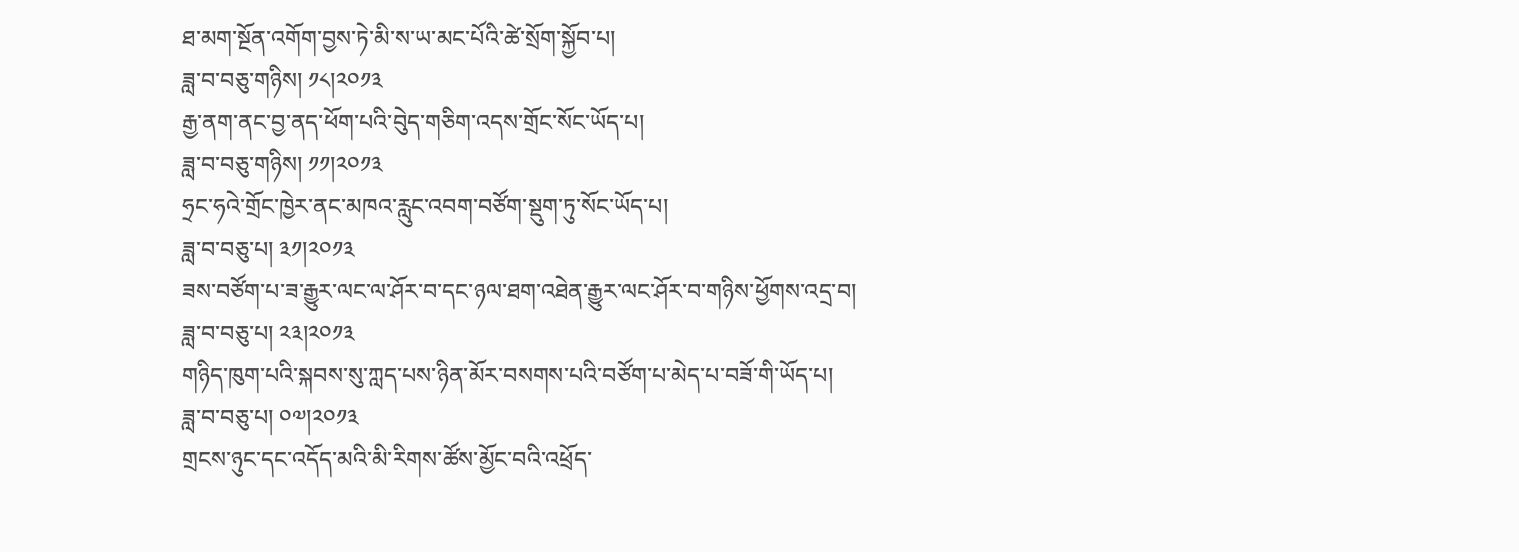ཐ་མག་སྔོན་འགོག་བྱས་ཏེ་མི་ས་ཡ་མང་པོའི་ཚེ་སྲོག་སྐྱོབ་པ།
ཟླ་བ་བཅུ་གཉིས། ༡༨།༢༠༡༣
རྒྱ་ནག་ནང་བྱ་ནད་ཕོག་པའི་བེུད་གཅིག་འདས་གྲོང་སོང་ཡོད་པ།
ཟླ་བ་བཅུ་གཉིས། ༡༡།༢༠༡༣
ཧྲང་ཧའེ་གྲོང་ཁྱེར་ནང་མཁའ་རླུང་འབག་བཙོག་སྡུག་ཏུ་སོང་ཡོད་པ།
ཟླ་བ་བཅུ་པ། ༣༡།༢༠༡༣
ཟས་བཙོག་པ་ཟ་རྒྱུར་ལང་ལ་ཤོར་བ་དང་ཉལ་ཐག་འཐེན་རྒྱུར་ལང་ཤོར་བ་གཉིས་ཕྱོགས་འདྲ་བ།
ཟླ་བ་བཅུ་པ། ༢༣།༢༠༡༣
གཉིད་ཁུག་པའི་སྐབས་སུ་ཀླད་པས་ཉིན་མོར་བསགས་པའི་བཙོག་པ་མེད་པ་བཟོ་གི་ཡོད་པ།
ཟླ་བ་བཅུ་པ། ༠༧།༢༠༡༣
གྲངས་ཉུང་དང་འདོད་མའི་མི་རིགས་ཚོས་མྱོང་བའི་འཕྲོད་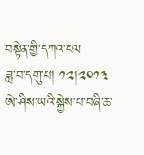བསྟེན་གྱི་དཀའ་ངལ
ཟླ་བ་དགུ་པ། ༡༢།༢༠༡༣
ཨེ་ཤིས་ཡའི་སྐྱེས་པ་བཞི་ཆ་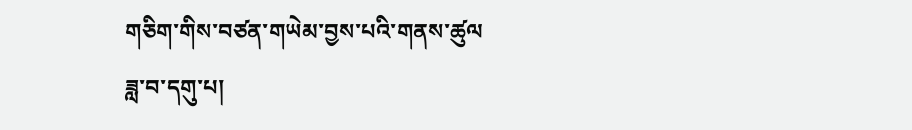གཅིག་གིས་བཙན་གཡེམ་བྱས་པའི་གནས་ཚུལ
ཟླ་བ་དགུ་པ།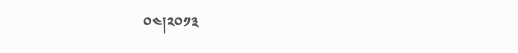༠༤།༢༠༡༣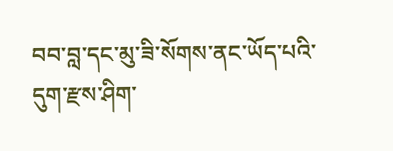བབ་བླ་དང་མུ་ཟི་སོགས་ནང་ཡོད་པའི་དུག་རྫས་ཤིག་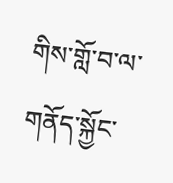གིས་གློ་བ་ལ་གནོད་སྐྱོང་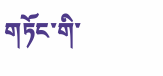གཏོང་གི་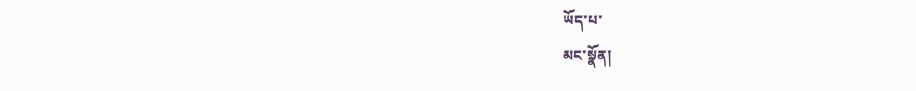ཡོད་པ་
མང་སྣོན།